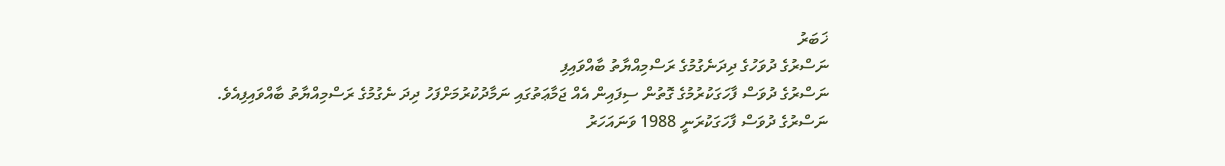ޚަބަރު
ނަސްރުގެ ދުވަހުގެ ދިދަނެގުމުގެ ރަސްމިއްޔާތު ބާއްވައިފި
ނަސްރުގެ ދުވަސް ފާހަގަކުރުމުގެ ގޮތުން ސިފައިން އެއް ޖަމާޢަތުގައި ނަމާދުކުރުމަށްފަހު ދިދަ ނެގުމުގެ ރަސްމިއްޔާތު ބާއްވައިފިއެވެ.
ނަސްރުގެ ދުވަސް ފާހަގަކުރަނީ 1988 ވަނައަހަރު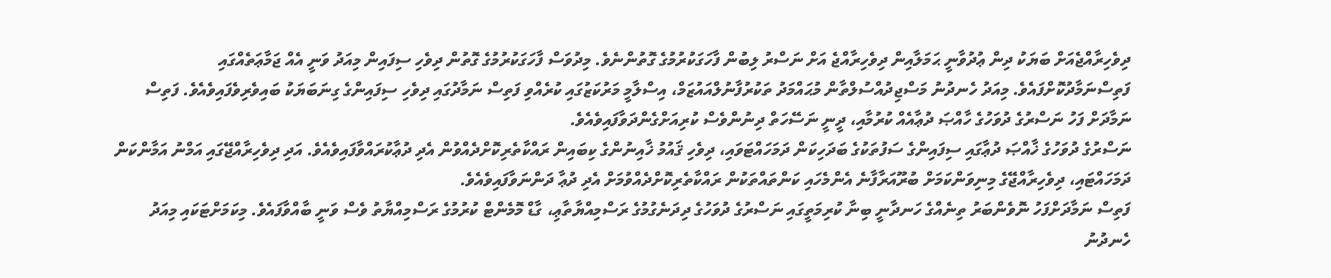ދިވެހިރާއްޖެއަށް ބަޔަކު ދިން ޢުދުވާނީ ޙަމަލާއިން ދިވެހިރާއްޖެ އަށް ނަސްރު ލިބުން ފާހަގަކުރުމުގެ ގޮތުންނެވެ. މިދުވަސް ފާހަގަކުރުމުގެ ގޮތުން ދިވެހި ސިފައިން މިއަދު ވަނީ އެއް ޖަމާޢަތެއްގައި ފަތިސްނަމާދުކޮށްފައެވެ. މިއަދު ހެނދުނު މަސްޖިދުއްސުލްތާން މުޙައްމަދު ތަކުރުފާނުލްއައުޒަމް، އިސްލާމީ މަރުކަޒުގައި ކުރެއްވި ފަތިސް ނަމާދުގައި ދިވެހި ސިފައިންގެ ގިނަބަޔަކު ބައިވެރިވެފައިވެއެވެ. ފަތިސް ނަމާދަށް ފަހު ނަސްރުގެ ދުވަހުގެ ހާއްޞަ ދުޢާއެއް ކުރުމާއި، ދީނީ ނަސޭހަތް ދިނުންވެސް ކުރިއަށްގެންދަވާފައިވެއެވެ.
ނަސްރުގެ ދުވަހުގެ ޚާއްޞަ ދުޢާގައި ސިފައިންގެ ސަފުތަކުގެ ބަދަހިކަން ދަމަހައްޓަވައި، ދިވެހި ޤައުމު ޚާއިނުންގެ ކިބައިން ރައްކާތެރިކޮށްދެއްވުން އެދި ދުޢާކުރައްވާފައިވެއެވެ. އަދި ދިވެހިރާއްޖޭގައި އަމްނު އަމާންކަން ދަމަހައްޓައި، ދިވެހިރާއްޖޭގެ މިނިވަންކަމަށް ބުރޫއަރާފާނެ އެންމެހައި ކަންތައްތަކުން ރައްކާތެރިކޮށްދެއްވުމަށް އެދި ދުޢާ ދަންނަވާފައިވެއެވެ.
ފަތިސް ނަމާދަށްފަހު ނޮވެންބަރު ތިނެއްގެ ހަނދާނީ ބިނާ ކުރިމަތީގައި ނަސްރުގެ ދުވަހުގެ ދިދަނެގުމުގެ ރަސްމިއްޔާތާޢި، ގާޑް މޮމެންޓް ކުރުމުގެ ރަސްމިއްޔާތު ވެސް ވަނީ ބާއްވާފައެވެ. މިކަމަށްޓަކައި މިއަދު ހެނދުނު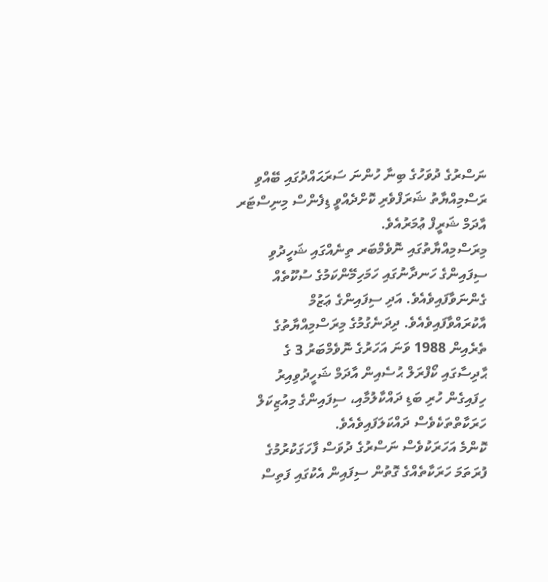ނަސްރުގެ ދުވަހުގެ ބިނާ ހުންނަ ސަރަޙައްދުގައި ބޭއްވި ރަސްމިއްޔާތު ޝަރަފްވެރި ކޮށްދެއްވީ ޑިފެންސް މިނިސްޓަރ އާދަމް ޝަރީފް ޢުމަރުއެވެ.
މިރަސްމިއްޔާތުގައި ނޮވެމްބަރ ތިނެއްގައި ޝަހީދުވި ސިފައިންގެ ހަނދާނުގައި ހަމަހިމޭންކަމުގެ ސުކޫތެއް ގެންނަވާފައިވެއެވެ. އަދި ސިފައިންގެ ޢަޒުމް އާކުރައްވާފައިވެއެވެ. ދިދަނެގުމުގެ މިރަސްމިއްޔާތުގެ ތެރެއިން 1988 ވަނަ އަހަރުގެ ނޮވެމްބަރު 3 ގެ ޙާދިސާގައި ކޯފްރަލް ޙުސެއިން އާދަމް ޝަހީދުވިއިރު ހިފައިގެން ހުރި ބަޑި ދައްކާލުމާއި، ސިފައިންގެ މިއުޒިކަލް ހަރަކާތްތަކެވެސް ދައްކަލަފައިވެއެވެ.
ކޮންމެ އަހަރަކުވެސް ނަސްރުގެ ދުވަސް ފާހަގަކުރުމުގެ ފުރަތަމަ ހަރަކާތެއްގެ ގޮތުން ސިފައިން އެކުގައި ފަތިސް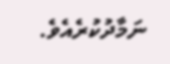ނަމާދުކުރެއެވެ.